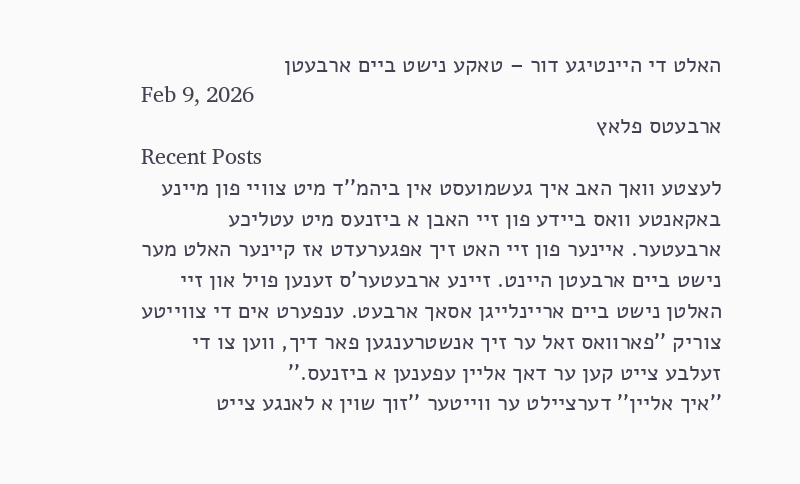האלט די היינטיגע דור – טאקע נישט ביים ארבעטן
Feb 9, 2026
ארבעטס פלאץ
Recent Posts
לעצטע וואך האב איך געשמועסט אין ביהמ''ד מיט צוויי פון מיינע באקאנטע וואס ביידע פון זיי האבן א ביזנעס מיט עטליכע ארבעטער. איינער פון זיי האט זיך אפגערעדט אז קיינער האלט מער נישט ביים ארבעטן היינט. זיינע ארבעטער'ס זענען פויל און זיי האלטן נישט ביים אריינלייגן אסאך ארבעט. ענפערט אים די צווייטע צוריק ''פארוואס זאל ער זיך אנשטרענגען פאר דיך, ווען צו די זעלבע צייט קען ער דאך אליין עפענען א ביזנעס.''
''איך אליין'' דערציילט ער ווייטער ''זוך שוין א לאנגע צייט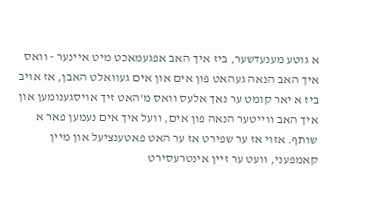א גוטע מענעדשער, ביז איך האב אפגעמאכט מיט איינער - וואס איך האב הנאה געהאט פון אים און אים געוואלט האבן, אז אויב ביז א יאר קומט ער נאך אלעס וואס מ'האט זיך אויסגענומען און איך האב ווייטער הנאה פון אים, וועל איך אים נעמען פאר א שותף. אזוי אז ער שפירט אז ער האט פאטענציעל און מיין קאמפעני, וועט ער זיין אינטרעסירט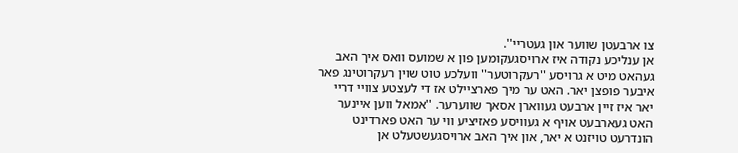צו ארבעטן שווער און געטריי''.
אן ענליכע נקודה איז ארויסגעקומען פון א שמועס וואס איך האב געהאט מיט א גרויסע ''רעקרוטער'' וועלכע טוט שוין רעקרוטינג פאר איבער פופצן יאר. האט ער מיך פארציילט אז די לעצטע צוויי דריי יאר איז זיין ארבעט געווארן אסאך שווערער. ''אמאל ווען איינער האט געארבעט אויף א געוויסע פאזיציע ווי ער האט פארדינט הונדרעט טויזנט א יאר, און איך האב ארויסגעשטעלט אן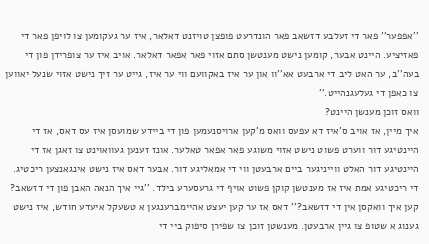''אפפער'' פאר די זעלבע דזשאב פאר הונדרעט פופצן טויזנט דאלאר, איז ער געקומען צו לויפן פאר די פאזיציע. היינט אבער, קומען נישט מענטשן סתם אזוי פאר אפאר דאלאר. אויב איז ער צופרידן פון די בעה''ב, ער האט ליב די ארבעט אא''וו און ער איז באקוועם ווי ער איז, גייט ער זיך נישט אזוי שנעל יאווען צו כאפן די געלעגנהייט.''
וואס זוכן מענשן היינט?
איך מיין, אז אויב ס'איז דא עפעס וואס מ'קען ארויסנעמען פון די ביידע שמועסן איז עס דאס, אז די היינטיגע דור ווערט פשוט נישט אזוי משוגע פאר אפאר טאלער. אונז זענען געוואוינט צו זאגן אז די היינטיגע דור האלט ווייניגער ביים ארבעטן ווי די אמאליגע דור. אבער דאס איז נישט אינגאנצען ריכטיג. די ריכטיגע אמת איז אז מענטשן קוקן פשוט אויף די גרעסערע בילד. ''גיי איך הנאה האבן פון די דזשאב? קען איך וואקסן אין די דזשאב?'' דאס אז ער קען יעצט אהיימברענגען א טשעקל איעדע חודש, איז נישט גענוג א שטופ צו גיין ארבעטן. מענשטן זוכן צו שפירן סיפוק ביי די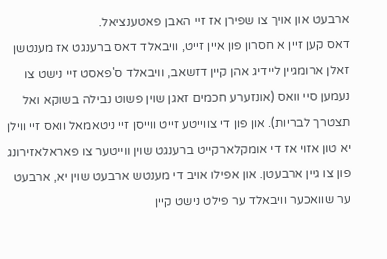ארבעט און אויך צו שפירן אז זיי האבן פאטענציאל.
דאס קען זיין א חסרון פון איין זייט, וויבאלד דאס ברענגט אז מענטשן זאלן ארומגיין ליידיג אהן קיין דזשאב, וויבאלד ס'פאסט זיי נישט צו נעמען סיי וואס (אונזערע חכמים זאגן שוין פשוט נבילה בשוקא ואל תצטרך לבריות). און פון די צווייטע זייט ווייסן זיי ניטאמאל וואס זיי ווילן יא טון אזוי אז די אומקלארקייט ברענגט שוין ווייטער צו פאראלאזירונג פון צו גיין ארבעטן. און אפילו אויב די מענטש ארבעט שוין יא, ארבעט ער שוואכער וויבאלד ער פילט נישט קיין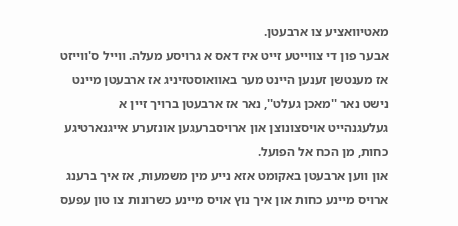מאטיוואציע צו ארבעטן.
אבער פון די צווייטע זייט איז דאס א גרויסע מעלה. ווייל ס'ווייזט אז מענטשן זענען היינט מער באוואוסטזיניג אז ארבעטן מיינט נישט נאר ''מאכן געלט'', נאר אז ארבעטן ברויך זיין א געלעגנהייט אויסצונוצן און ארויסברעגען אונזערע אייגנארטיגע כחות, מן הכח אל הפועל.
און ווען ארבעטן באקומט אזא נייע מין משמעות, אז איך ברענג ארויס מיינע כחות און איך נוץ אויס מיינע כשרונות צו טון עפעס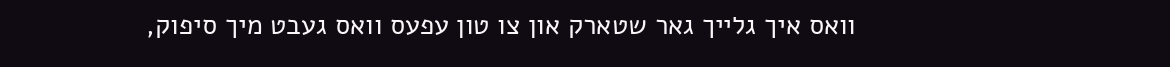וואס איך גלייך גאר שטארק און צו טון עפעס וואס געבט מיך סיפוק,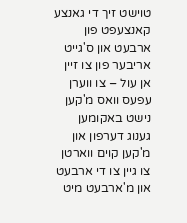טוישט זיך די גאנצע קאנצעפט פון ארבעט און ס'גייט אריבער פון צו זיין אן עול – צו ווערן עפעס וואס מ'קען נישט באקומען גענוג דערפון און מ'קען קוים ווארטן צו גיין צו די ארבעט און מ'ארבעט מיט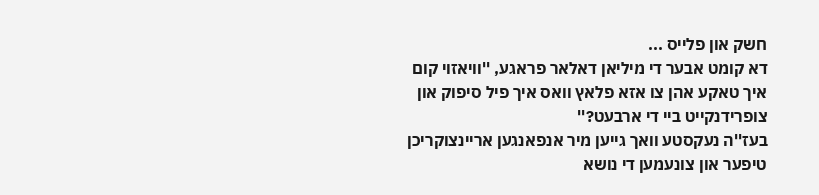חשק און פלייס ...
דא קומט אבער די מיליאן דאלאר פראגע, ''וויאזוי קום איך טאקע אהן צו אזא פלאץ וואס איך פיל סיפוק און צופרידנקייט ביי די ארבעט?''
בעז''ה נעקסטע וואך גייען מיר אנפאנגען אריינצוקריכן טיפער און צונעמען די נושא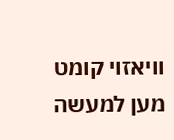וויאזוי קומט מען למעשה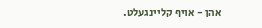אהן - אויף קליינגעלט.